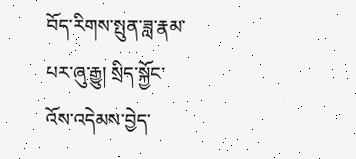བོད་རིགས་སྤུན་ཟླ་རྣམ་པར་ཞུ་རྒྱུ། སྲིད་སྐྱོང་འོས་འདེམས་བྱེད་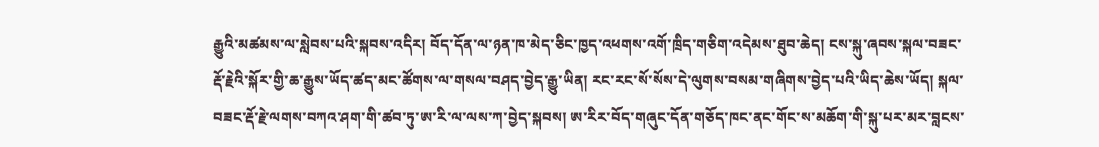རྒྱུའི་མཚམས་ལ་སླེབས་པའི་སྐབས་འདིར། བོད་དོན་ལ་ཉན་ཁ་མེད་ཅིང་ཁྱད་འཕགས་འགོ་ཁྲིད་གཅིག་འདེམས་ཐུབ་ཆེད། ངས་སྐུ་ཞབས་སྐལ་བཟང་རྡོ་རྗེའི་སྐོར་གྱི་ཆ་རྒྱུས་ཡོད་ཚད་མང་ཚོགས་ལ་གསལ་བཤད་བྱེད་རྒྱུ་ཡིན། རང་རང་སོ་སོས་དེ་ལུགས་བསམ་གཞིགས་བྱེད་པའི་ཡིད་ཆེས་ཡོད། སྐལ་བཟང་རྡོ་རྗེ་ལགས་བཀའ་ཤག་གི་ཚབ་ཏུ་ཨ་རི་ལ་ལས་ཀ་བྱེད་སྐབས། ཨ་རིར་བོད་གཞུང་དོན་གཅོད་ཁང་ནང་གོང་ས་མཆོག་གི་སྐུ་པར་མར་བླངས་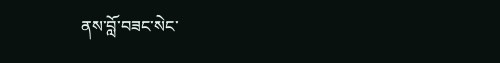ནས་བློ་བཟང་སེང་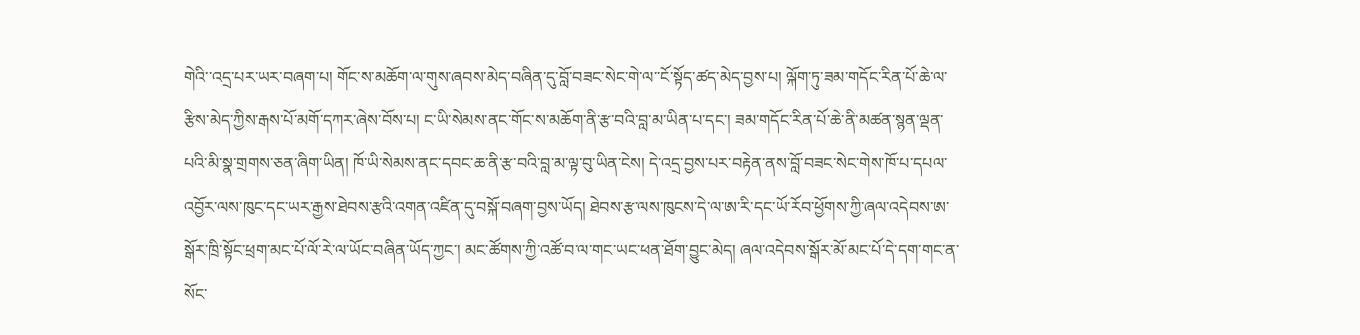གེའི་་འདྲ་པར་ཡར་བཞག་པ། གོང་ས་མཆོག་ལ་གུས་ཞབས་མེད་བཞིན་དུ་བློ་བཟང་སེང་གེ་ལ་་ངོ་སྟོད་ཚད་མེད་བྱས་པ། ལྐོག་ཏུ་ཟམ་གདོང་རིན་པོ་ཆེ་ལ་རྩིས་མེད་ཀྱིས་རྒས་པོ་མགོ་དཀར་ཞེས་བོས་པ། ང་ཡི་སེམས་ནང་གོང་ས་མཆོག་ནི་རྩ་བའི་བླ་མ་ཡིན་པ་དང་། ཟམ་གདོང་རིན་པོ་ཆེ་ནི་མཚན་སྙན་ལྡན་པའི་མི་སྣ་གྲགས་ཅན་ཞིག་ཡིན། ཁོ་ཡི་སེམས་ནང་དབང་ཆ་ནི་རྩ་བའི་བླ་མ་ལྟ་བུ་ཡིན་ངེས། དེ་འདྲ་བྱས་པར་བརྟེན་ནས་བློ་བཟང་སེང་གེས་ཁོ་པ་དཔལ་འབྱོར་ལས་ཁུང་དང་ཡར་རྒྱས་ཐེབས་རྩའི་འགན་འཛིན་དུ་བསྐོ་བཞག་བྱས་ཡོད། ཐེབས་རྩ་ལས་ཁུངས་དེ་ལ་ཨ་རི་དང་ཡོ་རོབ་ཕྱོགས་ཀྱི་ཞལ་འདེབས་ཨ་སྒོར་ཁྲི་སྟོང་ཕྲག་མང་པོ་ལོ་རེ་ལ་ཡོང་བཞིན་ཡོད་ཀྱང་། མང་ཚོགས་ཀྱི་འཚོ་བ་ལ་གང་ཡང་ཕན་ཐོག་བྱུང་མེད། ཞལ་འདེབས་སྒོར་མོ་མང་པོ་དེ་དག་གང་ན་སོང་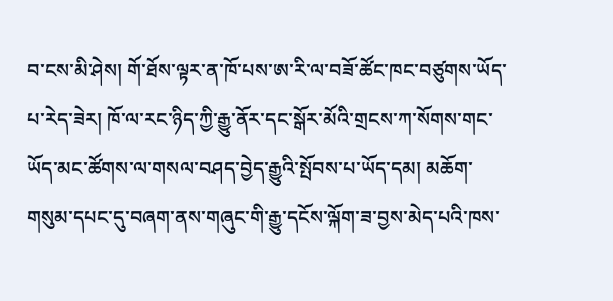བ་ངས་མི་ཤེས། གོ་ཐོས་ལྟར་ན་ཁོ་པས་ཨ་རི་ལ་བཟོ་ཚོང་ཁང་བཙུགས་ཡོད་པ་རེད་ཟེར། ཁོ་ལ་རང་ཉིད་ཀྱི་རྒྱུ་ནོར་དང་སྒོར་མོའི་གྲངས་ཀ་སོགས་གང་ཡོད་མང་ཚོགས་ལ་གསལ་བཤད་བྱེད་རྒྱུའི་སྤོབས་པ་ཡོད་དམ། མཆོག་གསུམ་དཔང་དུ་བཞག་ནས་གཞུང་གི་རྒྱུ་དངོས་ལྐོག་ཟ་བྱས་མེད་པའི་ཁས་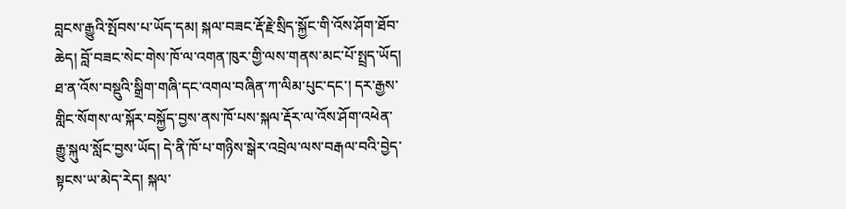བླངས་རྒྱུའི་སྤོབས་པ་ཡོད་དམ། སྐལ་བཟང་རྡོ་རྗེ་སྲིད་སྐྱོང་གི་འོས་ཤོག་ཐོབ་ཆེད། བློ་བཟང་སེང་གེས་ཁོ་ལ་འགན་ཁུར་གྱི་ལས་གནས་མང་པོ་སྤྲད་ཡོད། ཐ་ན་འོས་བསྡུའི་སྒྲིག་གཞི་དང་འགལ་བཞིན་ཀ་ལིམ་པུང་དང་། དར་རྒྱས་གླིང་སོགས་ལ་སྐོར་བསྐྱོད་བྱས་ནས་ཁོ་པས་སྐལ་རྡོར་ལ་འོས་ཤོག་འཕེན་རྒྱུ་སྐུལ་སློང་བྱས་ཡོད། དེ་ནི་ཁོ་པ་གཉིས་སྒེར་འབྲེལ་ལས་བརྒལ་བའི་བྱེད་སྟངས་ཡ་མེད་རེད། སྐལ་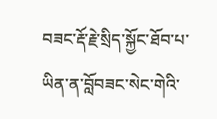བཟང་རྡོ་རྗེ་སྲིད་སྐྱོང་ཐོབ་པ་ཡིན་ན་བློབཟང་སེང་གེའི་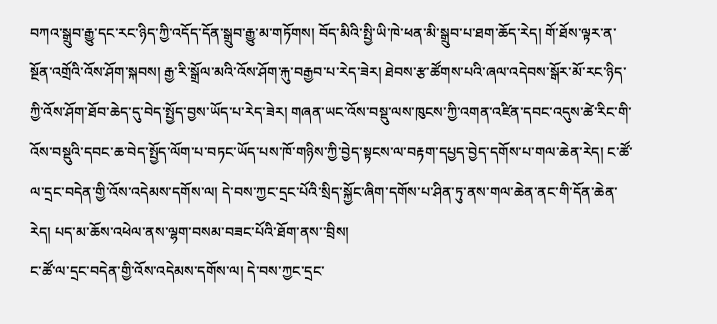བཀའ་སྒྲུབ་རྒྱུ་དང་རང་ཉིད་ཀྱི་འདོད་དོན་སྒྲུབ་རྒྱུ་མ་གཏོགས། བོད་མིའི་སྤྱི་ཡི་ཁེ་ཕན་མི་སྒྲུབ་པ་ཐག་ཆོད་རེད། གོ་ཐོས་ལྟར་ན་སྔོན་འགྲོའི་འོས་ཤོག་སྐབས། རྒྱ་རི་སྒྲོལ་མའི་འོས་ཤོག་རྐུ་བརྒྱབ་པ་རེད་ཟེར། ཐེབས་རྩ་ཚོགས་པའི་ཞལ་འདེབས་སྒོར་མོ་རང་ཉིད་ཀྱི་འོས་ཤོག་ཐོབ་ཆེད་དུ་བེད་སྤྱོད་བྱས་ཡོད་པ་རེད་ཟེར། གཞན་ཡང་འོས་བསྡུ་ལས་ཁུངས་ཀྱི་འགན་འཛིན་དབང་འདུས་ཚེ་རིང་གི་འོས་བསྡུའི་དབང་ཆ་བེད་སྤྱོད་ལོག་པ་བཏང་ཡོད་པས་ཁོ་གཉིས་ཀྱི་བྱེད་སྟངས་ལ་བརྟག་དཔྱད་བྱེད་དགོས་པ་གལ་ཆེན་རེད། ང་ཚོ་ལ་དྲང་བདེན་གྱི་འོས་འདེམས་དགོས་ལ། དེ་བས་ཀྱང་དྲང་པོའི་སྲིད་སྐྱོང་ཞིག་དགོས་པ་ཤིན་ཏུ་ནས་གལ་ཆེན་ནང་གི་དོན་ཆེན་རེད། པད་མ་ཆོས་འཕེལ་ནས་ལྷག་བསམ་བཟང་པོའི་ཐོག་ནས་་བྲིས།
ང་ཚོ་ལ་དྲང་བདེན་གྱི་འོས་འདེམས་དགོས་ལ། དེ་བས་ཀྱང་དྲང་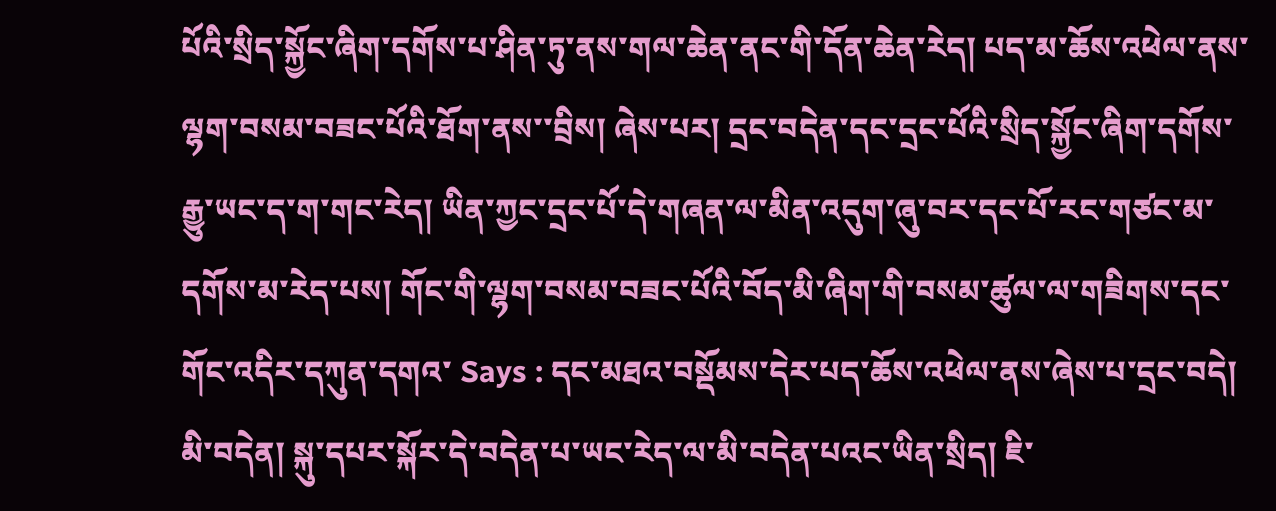པོའི་སྲིད་སྐྱོང་ཞིག་དགོས་པ་ཤིན་ཏུ་ནས་གལ་ཆེན་ནང་གི་དོན་ཆེན་རེད། པད་མ་ཆོས་འཕེལ་ནས་ལྷག་བསམ་བཟང་པོའི་ཐོག་ནས་་བྲིས། ཞེས་པར། དྲང་བདེན་དང་དྲང་པོའི་སྲིད་སྐྱོང་ཞིག་དགོས་རྒྱུ་ཡང་ད་ག་གང་རེད། ཡིན་ཀྱང་དྲང་པོ་དེ་གཞན་ལ་མིན་འདུག་ཞུ་བར་དང་པོ་རང་གཙང་མ་དགོས་མ་རེད་པས། གོང་གི་ལྷག་བསམ་བཟང་པོའི་བོད་མི་ཞིག་གི་བསམ་ཚུལ་ལ་གཟིགས་དང་གོང་འདིར་དཀུན་དགའ་ Says : དང་མཐའ་བསྡོམས་དེར་པད་ཆོས་འཕེལ་ནས་ཞེས་པ་དྲང་བདེ། མི་བདེན། སྐུ་དཔར་སྐོར་དེ་བདེན་པ་ཡང་རེད་ལ་མི་བདེན་པའང་ཡིན་སྲིད། ཇི་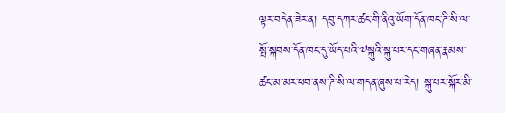ལྟར་བདེན་ཟེར་ན། དབུ་དཀར་ཚང་གི་ནིའུ་ཡོག་དོན་ཁང་ཌི་སི་ལ་སྤོ་སྐབས་དོན་ཁང་དུ་ཡོད་པའི་༧སྐུའི་སྐུ་པར་དང་གཞན་རྣམས་ཚང་མ་མར་ཕབ་ནས་ཌི་སི་ལ་གདན་ཞུས་པ་རེད། སྐུ་པར་སྐོར་མི་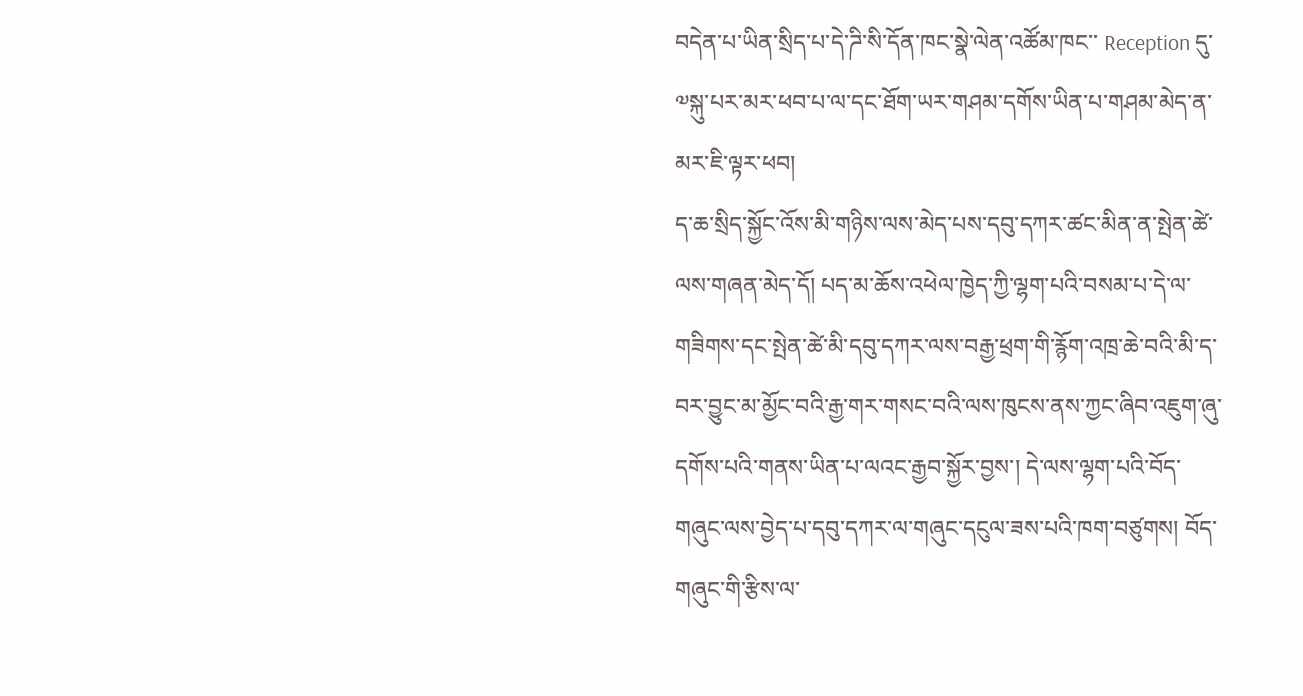བདེན་པ་ཡིན་སྲིད་པ་དེ་ཌི་སི་དོན་ཁང་སྣེ་ལེན་འཚོམ་ཁང་་ Reception དུ་༧སྐུ་པར་མར་ཕབ་པ་ལ་དང་ཐོག་ཡར་གཤམ་དགོས་ཡིན་པ་གཤམ་མེད་ན་མར་ཇི་ལྟར་ཕབ།
ད་ཆ་སྲིད་སྐྱོང་འོས་མི་གཉིས་ལས་མེད་པས་དབུ་དཀར་ཚང་མིན་ན་སྤེན་ཚེ་ལས་གཞན་མེད་དོ། པད་མ་ཆོས་འཕེལ་ཁྱེད་ཀྱི་ལྷག་པའི་བསམ་པ་དེ་ལ་གཟིགས་དང་སྤེན་ཚེ་མི་དབུ་དཀར་ལས་བརྒྱ་ཕྲག་གི་རྙོག་འཁྲ་ཆེ་བའི་མི་ད་བར་བྱུང་མ་མྱོང་བའི་རྒྱ་གར་གསང་བའི་ལས་ཁུངས་ནས་ཀྱང་ཞིབ་འཇུག་ཞུ་དགོས་པའི་གནས་ཡིན་པ་ལའང་རྒྱབ་སྐྱོར་བྱས་། དེ་ལས་ལྷག་པའི་བོད་གཞུང་ལས་བྱེད་པ་དབུ་དཀར་ལ་གཞུང་དངུལ་ཟས་པའི་ཁག་བཙུགས། བོད་གཞུང་གི་རྩིས་ལ་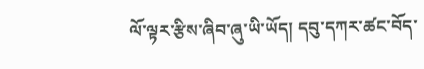ལོ་ལྟར་རྩིས་ཞིབ་ཞུ་ཡི་ཡོད། དབུ་དཀར་ཚང་བོད་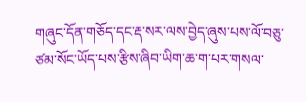གཞུང་དོན་གཅོད་དང་རྡ་སར་ལས་བྱེད་ཞུས་པས་ལོ་བཅུ་ཙམ་སོང་ཡོད་པས་རྩིས་ཞིབ་ཡིག་ཆ་ག་པར་གསལ་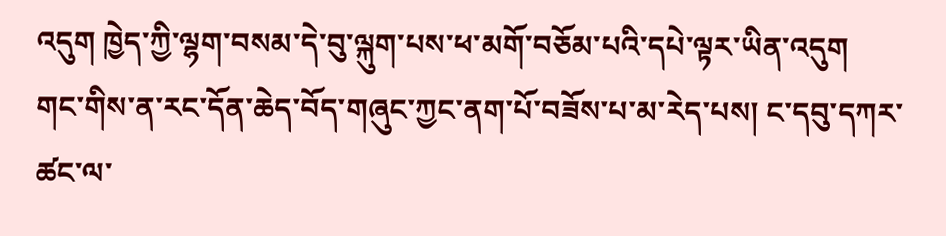འདུག ཁྱེད་ཀྱི་ལྷག་བསམ་དེ་བུ་ལྐུག་པས་ཕ་མགོ་བཅོམ་པའི་དཔེ་ལྟར་ཡིན་འདུག གང་གིས་ན་རང་དོན་ཆེད་བོད་གཞུང་ཀྱང་ནག་པོ་བཟོས་པ་མ་རེད་པས། ང་དབུ་དཀར་ཚང་ལ་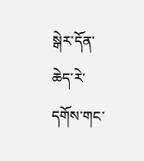སྒེར་དོན་ཆེད་རེ་དགོས་གང་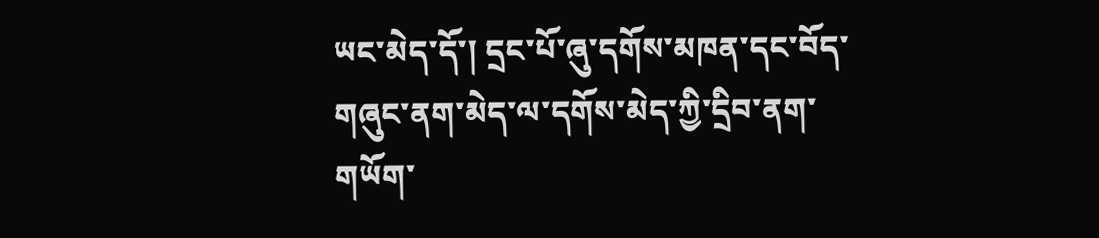ཡང་མེད་དོ་། དྲང་པོ་ཞུ་དགོས་མཁན་དང་བོད་གཞུང་ནག་མེད་ལ་དགོས་མེད་ཀྱི་དྲིབ་ནག་གཡོག་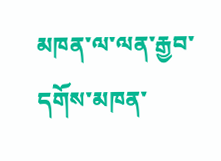མཁན་ལ་ལན་རྒྱབ་དགོས་མཁན་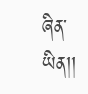ཞིན་ཡིན།།